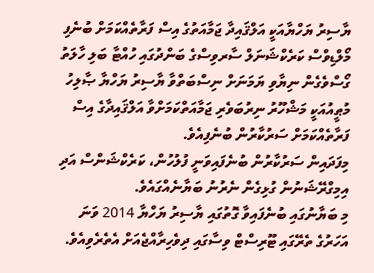ޔާސިރު ޔަހްޔާއަކީ އަލްޤައިދާ ޖަމާއަތުގެ އިސް ފަރާތެއްކަމަށް ބުނެފި
މޯލްޑިވްސް ކަރެކްޝަނަލް ސާރވިސްގެ ބަންދުގައި ހުއްޓާ ބަލި ހާލަތު ގޯސްވެގެން ނިޔާވި ޔަމަނަށް ނިސްބަތްވާ ޔާސިރު ޔަހްޔާ ޞާލިހު މުޠީއުއަކީ މަޝްހޫރު ނިރުބަވެރި ޖަމާއަތްކަމަށްވާ އަލްޤައިދާގެ އިސް ފަރާތެއްކަމަށް ސަރުކާރުން ބުނެފިއެވެ.
މިފަދައިން ސަރުކާރުން ބުނެފައިވަނީ ފުލުހުން، ކަރެކްޝަންސް އަދި އިމިގްރޭޝަނުން ގުޅިގެން ނެރުނު ބަޔާނެއްގައެވެ.
މި ބަޔާނުގައި ބުނެފައިވާ ގޮތުގައި ޔާސިރު ޔަހްޔާ 2014 ވަނަ އަހަރުގެ ތެރޭގައި ޓޫރިސްޓް ވިސާގައި ދިވެހިރާއްޖެއަށް އެތެރެވިއެވެ.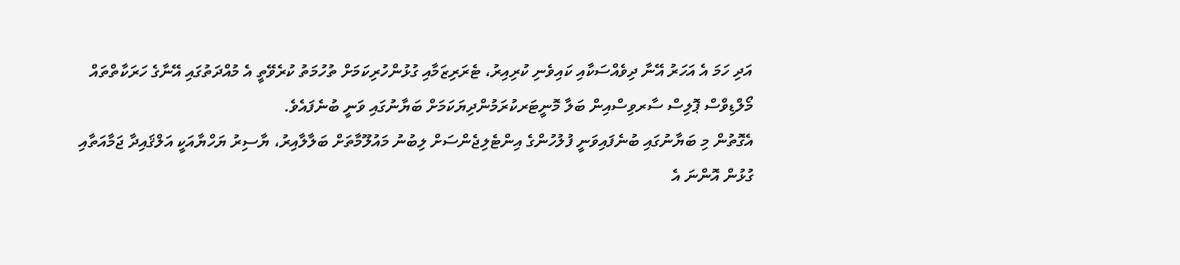އަދި ހަމަ އެ އަހަރު އޭނާ ދިވެއްސަކާއި ކައިވެނި ކުރިއިރު، ޓެރަރިޒަމާއި ގުޅުންހުރިކަމަށް ތުހުމަތު ކުރެވޭތީ އެ މުއްދަތުގައި އޭނާގެ ހަރަކާތްތައް މޯލްޑިވްސް ޕޮލިސް ސާރވިސްއިން ބަލާ މޮނީޓަރކުރަމުންދިޔަކަމަށް ބަޔާނުގައި ވަނީ ބުނެފައެވެ.
އެގޮތުން މި ބަޔާނުގައި ބުނެފައިވަނީ ފުލުހުންގެ އިންޓެލިޖެންސަށް ލިބުނު މައުލޫމާތަށް ބަލާލާއިރު، ޔާސިރު ޔަހްޔާއަކީ އަލްޤައިދާ ޖަމާއަތާއި ގުޅުން އޮންނަ އެ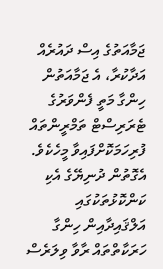ޖަމާއަތުގެ އިސް ދައުރެއް އަދާކުރާ، އެ ޖަމާއަތުން ހިންގާ މަތީ ފެންވަރުގެ ޓެރަރިސްޓް ތަމްރީންތައް ފުރިހަމަކޮށްފައިވާ މީހެކެވެ. އެގޮތުން ދުނިޔޭގެ އެކި ކަންކޮޅުތަކުގައި އަލްޤައިދާއިން ހިންގާ ހަރަކާތްތައް ރާވާ ވިލަރެސް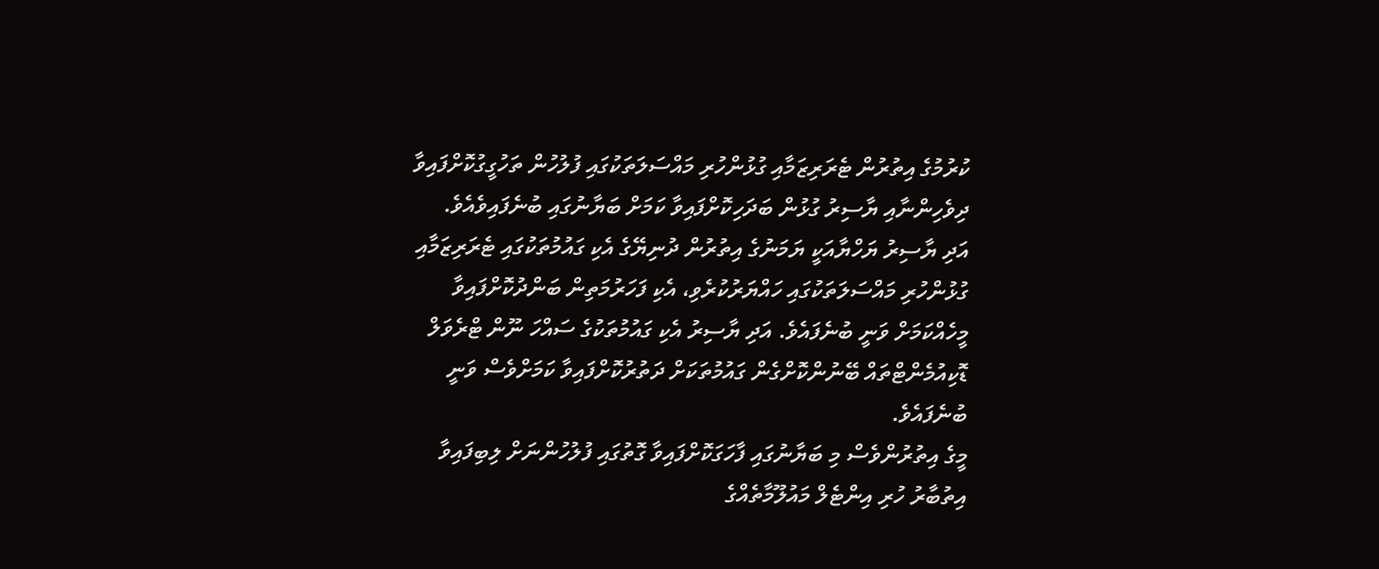ކުރުމުގެ އިތުރުން ޓެރަރިޒަމާއި ގުޅުންހުރި މައްސަލަތަކުގައި ފުލުހުން ތަހުގީގުކޮށްފައިވާ ދިވެހިންނާއި ޔާސިރު ގުޅުން ބަދަހިކޮށްފައިވާ ކަމަށް ބަޔާނުގައި ބުނެފައިވެއެވެ.
އަދި ޔާސިރު ޔަހްޔާއަކީ ޔަމަނުގެ އިތުރުން ދުނިޔޭގެ އެކި ގައުމުތަކުގައި ޓެރަރިޒަމާއި ގުޅުންހުރި މައްސަލަތަކުގައި ހައްޔަރުކުރެވި، އެކި ފަހަރުމަތިން ބަންދުކޮށްފައިވާ މީހެއްކަމަށް ވަނީ ބުނެފައެވެ. އަދި ޔާސިރު އެކި ގައުމުތަކުގެ ސައްހަ ނޫން ޓްރެވަލް ޑޮކިއުމެންޓްތައް ބޭނުންކޮށްގެން ގައުމުތަކަށް ދަތުރުކޮށްފައިވާ ކަމަށްވެސް ވަނީ ބުނެފައެވެ.
މީގެ އިތުރުންވެސް މި ބަޔާނުގައި ފާހަގަކޮށްފައިވާ ގޮތުގައި ފުލުހުންނަށް ލިބިފައިވާ އިތުބާރު ހުރި އިންޓެލް މައުލޫމާތެއްގެ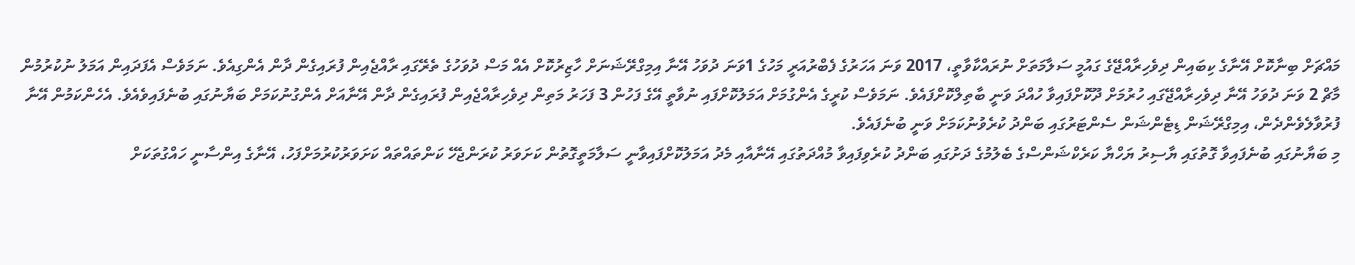މައްޗަށް ބިނާކޮށް އޭނާގެ ކިބައިން ދިވެހިރާއްޖޭގެ ގައުމީ ސަލާމަތަށް ނުރައްކާވާތީ، 2017 ވަނަ އަހަރުގެ ފެބްރުއަރީ މަހުގެ 1ވަނަ ދުވަހު އޭނާ އިމިގްރޭޝަނަށް ހާޒިރުކޮށް އެއް މަސް ދުވަހުގެ ތެރޭގައި ރާއްޖެއިން ފުރައިގެން ދާން އެންގިއެވެ. ނަމަވެސް އެފަދައިން އަމަލު ނުކުރުމުން މާޗް 2 ވަނަ ދުވަހު އޭނާ ދިވެހިރާއްޖޭގައި ހުރުމަށް ދޫކޮށްފައިވާ ހުއްދަ ވަނީ ބާތިލްކޮށްފައެވެ. ނަމަވެސް ކުރީގެ އެންގުމަށް އަމަލުކޮށްފައި ނުވާތީ އޭގެ ފަހުން 3 ފަހަރު މަތިން ދިވެހިރާއްޖެއިން ފުރައިގެން ދާން އޭނާއަށް އެންގުނުކަމަށް ބަޔާނުގައި ބުނެފައިވެއެވެ. އެހެންކަމުން އޭނާ ފުރުވާލެވެންދެން، އިމިގްރޭޝަން ޑިޓެންޝަން ސެންޓަރުގައި ބަންދު ކުރެވުނުކަމަށް ވަނީ ބުނެފައެވެ.
މި ބަޔާނުގައި ބުނެފައިވާ ގޮތުގައި ޔާސިރު ޔަހްޔާ ކަރެކްޝަންސްގެ ބެލުމުގެ ދަށުގައި ބަންދު ކުރެވިފައިވާ މުއްދަތުގައި އޭނާއާއި މެދު އަމަލުކޮށްފައިވާނީ ސަލާމަތީގޮތުން ކަށަވަރު ކުރަންޖެހޭ ކަންތައްތައް ކަށަވަރުކުރުމަށްފަހު، އޭނާގެ އިންސާނީ ހައްގުތަކަށް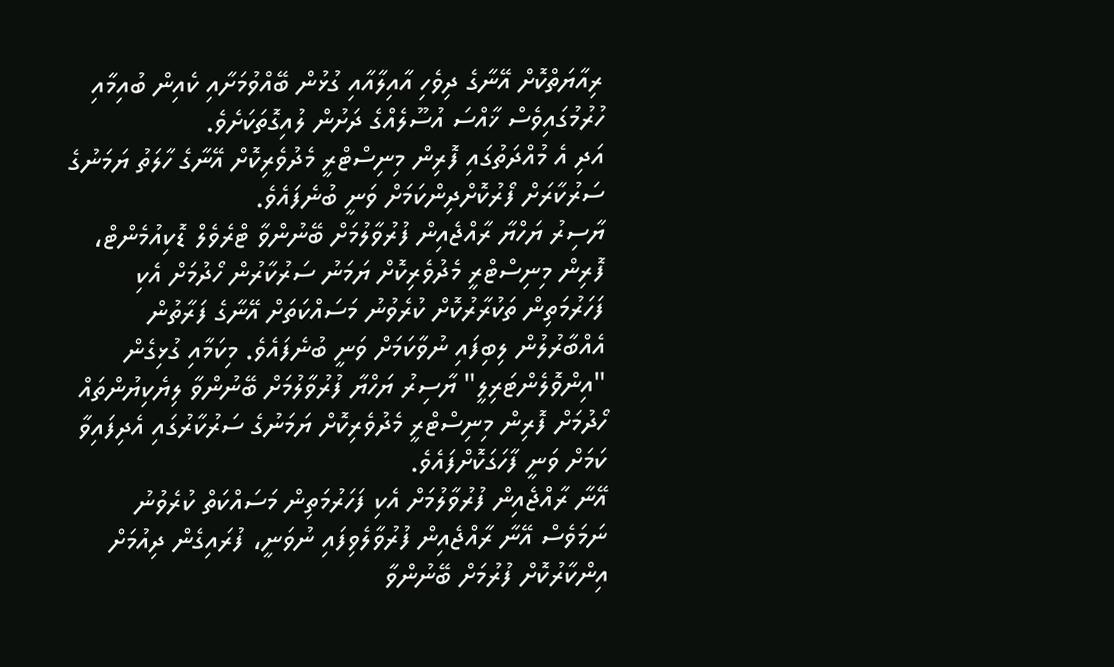ރިއާޔަތްކޮށް އޭނާގެ ދިވެހި އާއިލާއާއި ގުޅުން ބޭއްވުމަށާއި ކެއިން ބުއިމާއި ހުރުމުގައިވެސް ޚާއްސަ އުސޫލެއްގެ ދަށުން ލުއިގޮތަކަށެވެ.
އަދި އެ މުއްދަތުގައި ފޮރިން މިނިސްޓްރީ މެދުވެރިކޮށް އޭނާގެ ހާލަތު ޔަމަނުގެ ސަރުކާރަށް ފޯރުކޮށްދިންކަމަށް ވަނީ ބުނެފައެވެ.
ޔާސިރު ޔަހްޔާ ރާއްޖެއިން ފުރުވާލުމަށް ބޭނުންވާ ޓްރެވެލް ޑޮކިއުމެންޓް، ފޮރިން މިނިސްޓްރީ މެދުވެރިކޮށް ޔަމަނު ސަރުކާރުން ހޯދުމަށް އެކި ފަހަރުމަތިން ތަކުރާރުކޮށް ކުރެވުނު މަސައްކަތަށް އޭނާގެ ފަރާތުން އެއްބާރުލުން ލިބިފައި ނުވާކަމަށް ވަނީ ބުނެފައެވެ. މިކަމާއި ގުޅިގެން "އިންވޮލެންޓަރިލީ" ޔާސިރު ޔަހްޔާ ފުރުވާލުމަށް ބޭނުންވާ ލިޔެކިޔުންތައް ހޯދުމަށް ފޮރިން މިނިސްޓްރީ މެދުވެރިކޮށް ޔަމަނުގެ ސަރުކާރުގައި އެދިފައިވާ ކަމަށް ވަނީ ފާހަގަކޮށްފައެވެ.
އޭނާ ރާއްޖެއިން ފުރުވާލުމަށް އެކި ފަހަރުމަތިން މަސައްކަތް ކުރެވުނު ނަމަވެސް އޭނާ ރާއްޖެއިން ފުރުވާލެވިފައި ނުވަނީ، ފުރައިގެން ދިއުމަށް އިންކާރުކޮށް ފުރުމަށް ބޭނުންވާ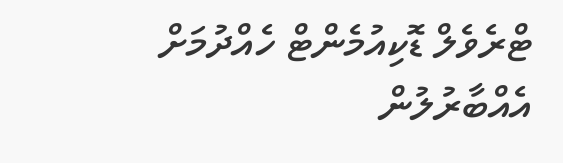ޓްރެވެލް ޑޮކިއުމެންޓް ހެއްދުމަށް އެއްބާރުލުން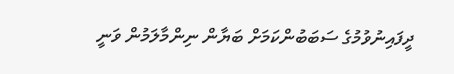ދީފައިނުވުމުގެ ސަބަބުންކަމަށް ބަޔާން ނިންމާލަމުން ވަނީ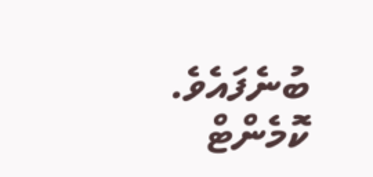ބުނެފައެވެ.
ކޮމެންޓް